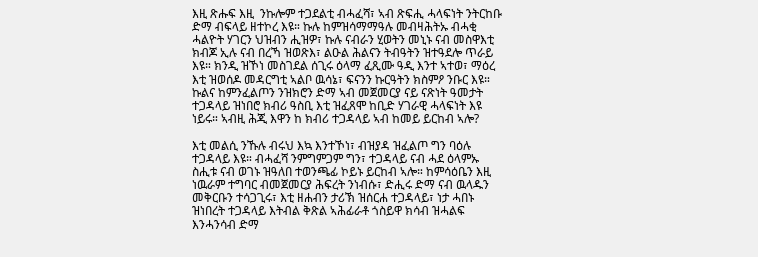እዚ ጽሑፍ እዚ  ንኩሎም ተጋደልቲ ብሓፈሻ፣ ኣብ ጽፍሒ ሓላፍነት ንትርከቡ ድማ ብፍላይ ዘተኮረ እዩ። ኩሉ ከምዝሳማማዓሉ መብዛሕትኡ ብሓቂ ሓልዮት ሃገርን ህዝብን ሒዝዎ፣ ኩሉ ናብራን ሂወትን መኒኑ ናብ መስዋእቲ ክብጆ ኢሉ ናብ በረኻ ዝወጽእ፣ ልዑል ሕልናን ትብዓትን ዝተዓደሎ ጥራይ እዩ። ክንዲ ዝኾነ መስገደል ሰጊሩ ዕላማ ፈጺሙ ዓዲ እንተ ኣተወ፣ ማዕረ እቲ ዝወሰዶ መዳርግቲ ኣልቦ ዉሳኔ፣ ፍናንን ኩርዓትን ክስምዖ ንቡር እዩ። ኩልና ከምንፈልጦን ንዝክሮን ድማ ኣብ መጀመርያ ናይ ናጽነት ዓመታት ተጋዳላይ ዝነበሮ ክብሪ ዓስቢ እቲ ዝፈጸሞ ከቢድ ሃገራዊ ሓላፍነት እዩ ነይሩ። ኣብዚ ሕጂ እዋን ከ ክብሪ ተጋዳላይ ኣብ ከመይ ይርከብ ኣሎ?

እቲ መልሲ ንኹሉ ብሩህ እኳ እንተኾነ፣ ብዝያዳ ዝፈልጦ ግን ባዕሉ ተጋዳላይ እዩ። ብሓፈሻ ንምግምጋም ግን፣ ተጋዳላይ ናብ ሓደ ዕላምኡ ስሒቱ ናብ ወገኑ ዝዓለበ ተወንጫፊ ኮይኑ ይርከብ ኣሎ። ከምሳዕቤን እዚ ነዉራም ተግባር ብመጀመርያ ሕፍረት ንነብሱ፣ ድሒሩ ድማ ናብ ዉላዱን መቅርቡን ተሳጋጊሩ፣ እቲ ዘሐብን ታሪኽ ዝሰርሐ ተጋዳላይ፣ ነታ ሓበኑ ዝነበረት ተጋዳላይ እትብል ቅጽል ኣሕፊራቶ ጎስይዋ ክሳብ ዝሓልፍ እንሓንሳብ ድማ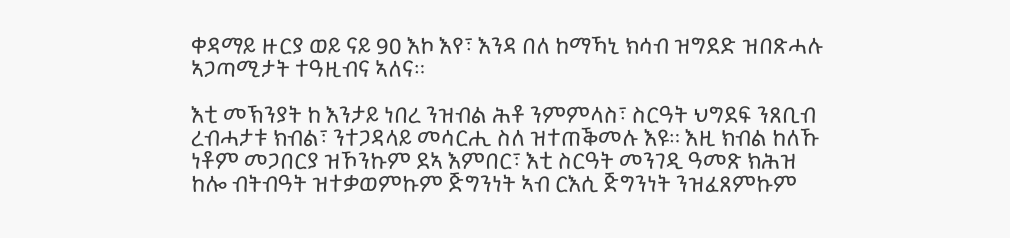ቀዳማይ ዙርያ ወይ ናይ 90 እኮ እየ፣ እንዳ በለ ከማኻኒ ክሳብ ዝግደድ ዝበጽሓሉ ኣጋጣሚታት ተዓዚብና ኣለና።

እቲ መኽንያት ከ እንታይ ነበረ ንዝብል ሕቶ ንምምላስ፣ ስርዓት ህግደፍ ንጸቢብ ረብሓታቱ ክብል፣ ንተጋዳላይ መሳርሒ ስለ ዝተጠቕመሉ እዩ። እዚ ክብል ከለኹ ነቶም መጋበርያ ዝኾንኩም ደኣ እምበር፣ እቲ ስርዓት መንገዲ ዓመጽ ክሕዝ ከሎ ብትብዓት ዝተቃወምኩም ጅግንነት ኣብ ርእሲ ጅግንነት ንዝፈጸምኩም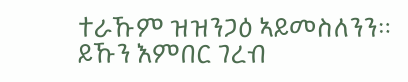ተራኹም ዝዝንጋዕ ኣይመስለንን። ይኹን እምበር ገረብ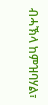ብሓኽላ ከምዝባሃል፣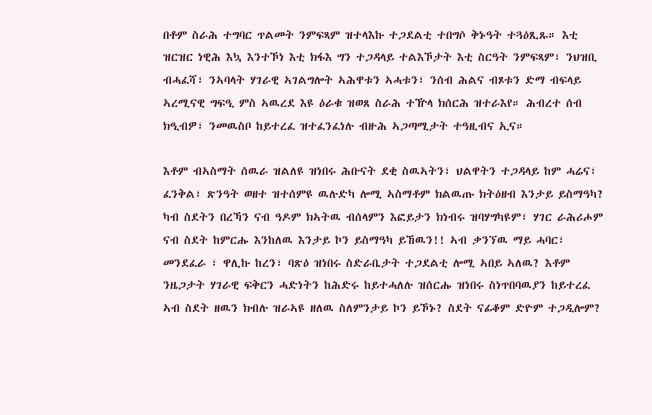በቶም ስራሕ ተግባር ጥልመት ንምፍጻም ዝተላእኩ ተጋደልቲ ተበግሶ ቅኑዓት ተጓዕጺጹ። እቲ ዝርዝር ነዊሕ እኳ እንተኾነ እቲ ክፋእ ግን ተጋዳላይ ተልእኾታት እቲ ስርዓት ንምፍጻም፣ ንህዝቢ ብሓፈሻ፣ ንኣባላት ሃገራዊ ኣገልግሎት ኣሕዋቱን ኣሓቱን፣ ንሰብ ሕልና ብጾቱን ድማ ብፍላይ ኣረሚናዊ ግፍዒ ምስ ኣዉረደ እዩ ዕራቁ ዝወጸ ስራሕ ተዅላ ክሰርሕ ዝተራእየ። ሕብረተ ሰብ ክዒብዎ፣ ንመዉስቦ ከይተረፈ ዝተፈንፈነሉ ብዙሕ ኣጋጣሚታት ተዓዚብና ኢና።

እቶም ብኣስማት ሰዉራ ዝልለዩ ዝነበሩ ሕቡናት ደቂ ስዉኣትን፣ ህልዋትን ተጋዳላይ ከም ሓሬና፣ ፈንቅል፣ ጽንዓት ወዘተ ዝተሰምዩ ዉሉድካ ሎሚ ኣስማቶም ክልዉጡ ክትዕዘብ እንታይ ይስማዓካ? ካብ ስደትን በረኻን ናብ ዓዶም ክኣትዉ ብሰላምን እፎይታን ክነብሩ ዝባሃግካዩም፣ ሃገር ራሕሪሖም ናብ ስደት ከምርሑ እንከለዉ እንታይ ኮን ይስማዓካ ይኸዉን!! ኣብ ቃንኘዉ ማይ ሓባር፣ መንደፈራ ፣ ዋሊኩ ከረን፣ ባጽዕ ዝነበሩ ስድራቤታት ተጋደልቲ ሎሚ ኣበይ ኣለዉ? እቶም ንዜጋታት ሃገራዊ ፍቅርን ሓድነትን ከሕድሩ ከይተሓለሉ ዝሰርሑ ዝነበሩ ስነጥበባዉያን ከይተረፈ ኣብ ስደት ዘዉን ክብሉ ዝራኣዩ ዘለዉ ስለምንታይ ኮን ይኾኑ? ስደት ናፊቆም ድዮም ተጋዲሎም?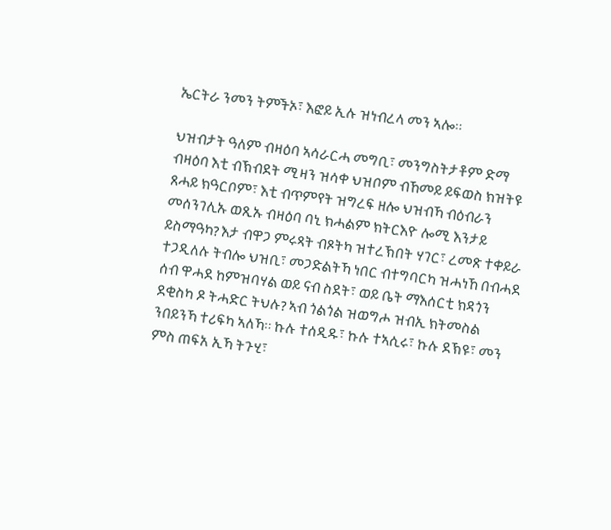ኤርትራ ንመን ትምችኦ፣ እፎይ ኢሉ ዝነብረላ መን ኣሎ።

ህዝብታት ዓለም ብዛዕባ ኣሳራርሓ መግቢ፣ መንግስትታቶም ድማ ብዛዕባ እቲ ብኽብደት ሚዛን ዝሳቀ ህዝቦም ብኸመይ ይፍወስ ክዝትዩ ጸሓይ ክዓርቦም፣ እቲ ብጥምየት ዝግረፍ ዘሎ ህዝብኻ ብዕብራን መሰንገሊኡ ወጺኡ ብዛዕባ ባኒ ክሓልም ክትርእዮ ሎሚ እንታይ ይስማዓካ? እታ ብዋጋ ምሩጻት ብጾትካ ዝተረኽበት ሃገር፣ ረመጽ ተቀይራ ተጋዲለሉ ትብሎ ህዝቢ፣ መጋድልትኻ ነበር ብተግባርካ ዝሓነኸ በብሓደ ሰብ ዋሓደ ከምዝባሃል ወይ ናብ ስደት፣ ወይ ቤት ማእሰርቲ ክዳጎን ደቂስካ ዶ ትሓድር ትህሉ? ኣብ ጎልጎል ዝወግሖ ዝብኢ ክትመስል ንበይንኻ ተሪፍካ ኣለኻ። ኩሉ ተሰዲዱ፣ ኩሉ ተኣሲሩ፣ ኩሉ ደኽዩ፣ መን ምስ ጠፍአ ኢኻ ትጉሂ፣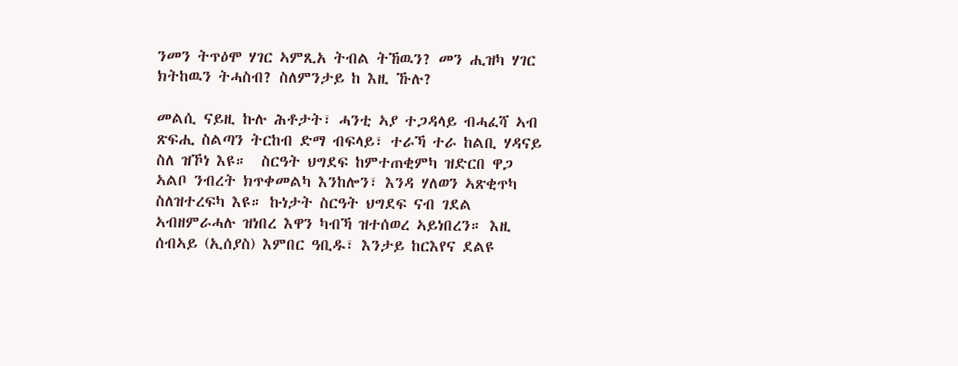ንመን ትጥዕሞ ሃገር ኣምጺአ ትብል ትኸዉን? መን ሒዝካ ሃገር ክትከዉን ትሓስብ? ስለምንታይ ከ እዚ ኹሉ?

መልሲ ናይዚ ኩሉ ሕቶታት፣ ሓንቲ ኣያ ተጋዳላይ ብሓፈሻ ኣብ ጽፍሒ ስልጣን ትርከብ ድማ ብፍላይ፣ ተራኻ ተራ ከልቢ ሃዳናይ ስለ ዝኾነ እዩ።  ስርዓት ህግደፍ ከምተጠቂምካ ዝድርበ ዋጋ ኣልቦ ንብረት ክጥቀመልካ እንከሎን፣ እንዳ ሃለወን ኣጽቂጥካ ስለዝተረፍካ እዩ። ኩነታት ስርዓት ህግደፍ ናብ ገደል ኣብዘምራሓሉ ዝነበረ እዋን ካብኻ ዝተሰወረ ኣይነበረን። እዚ ሰብኣይ (ኢሰያስ) እምበር ዓቢዱ፣ እንታይ ከርእየና ደልዩ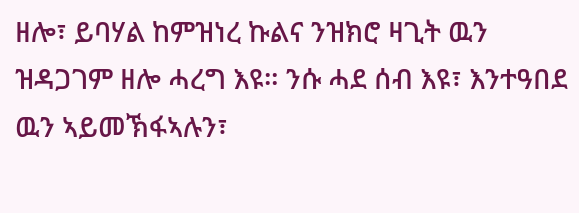ዘሎ፣ ይባሃል ከምዝነረ ኩልና ንዝክሮ ዛጊት ዉን ዝዳጋገም ዘሎ ሓረግ እዩ። ንሱ ሓደ ሰብ እዩ፣ እንተዓበደ ዉን ኣይመኽፋኣሉን፣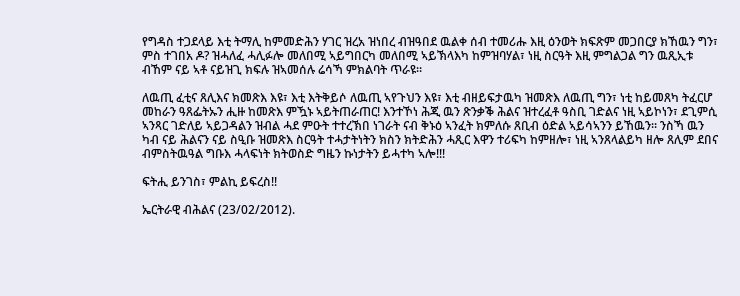የግዳስ ተጋደላይ እቲ ትማሊ ከምመድሕን ሃገር ዝረአ ዝነበረ ብዝዓበደ ዉልቀ ሰብ ተመሪሑ እዚ ዕንወት ክፍጽም መጋበርያ ክኸዉን ግን፣ ምስ ተገበአ ዶ? ዝሓለፈ ሓሊፉሎ መለበሚ ኣይግበርካ መለበሚ ኣይኽላእካ ከምዝባሃል፣ ነዚ ስርዓት እዚ ምግልጋል ግን ዉጺኢቱ ብኸም ናይ ኣቶ ናይዝጊ ክፍሉ ዝኣመሰሉ ሬሳኻ ምክልባት ጥራዩ።

ለዉጢ ፈቲና ጸሊእና ክመጽእ እዩ፣ እቲ እትቅይሶ ለዉጢ ኣየጉህን እዩ፣ እቲ ብዘይፍታዉካ ዝመጽእ ለዉጢ ግን፣ ነቲ ከይመጸካ ትፈርሆ መከራን ዓጸፌትኡን ሒዙ ከመጽእ ምዃኑ ኣይትጠራጠር! እንተኾነ ሕጂ ዉን ጽንቃቕ ሕልና ዝተረፈቶ ዓስቢ ገድልና ነዚ ኣይኮነን፣ ደጊምሲ ኣንጻር ገድለይ ኣይጋዳልን ዝብል ሓደ ምዑት ተተረኽበ ነገራት ናብ ቅኑዕ ኣንፈት ክምለሱ ጸቢብ ዕድል ኣይሳኣንን ይኸዉን። ንስኻ ዉን ካብ ናይ ሕልናን ናይ ስዒቡ ዝመጽእ ስርዓት ተሓታትነትን ክስን ክትድሕን ሓጺር እዋን ተሪፍካ ከምዘሎ፣ ነዚ ኣንጸላልይካ ዘሎ ጸሊም ደበና ብምስትዉዓል ግቡእ ሓላፍነት ክትወስድ ግዜን ኩነታትን ይሓተካ ኣሎ!!!

ፍትሒ ይንገስ፣ ምልኪ ይፍረስ!!

ኤርትራዊ ብሕልና (23/02/2012).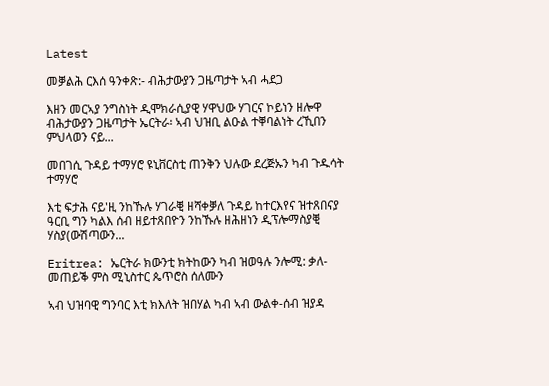Latest

መቓልሕ ርእሰ ዓንቀጽ:- ብሕታውያን ጋዜጣታት ኣብ ሓደጋ

እዘን መርኣያ ንግስነት ዲሞክራሲያዊ ሃዋህው ሃገርና ኮይነን ዘሎዋ ብሕታውያን ጋዜጣታት ኤርትራ፡ ኣብ ህዝቢ ልዑል ተቐባልነት ረኺበን ምህላወን ናይ...

መበገሲ ጉዳይ ተማሃሮ ዩኒቨርስቲ ጠንቅን ህሉው ደረጅኡን ካብ ጉዱሳት ተማሃሮ

እቲ ፍታሕ ናይ'ዚ ንከኹሉ ሃገራቒ ዘሻቀቓለ ጉዳይ ከተርእየና ዝተጸበናያ ዓርቢ ግን ካልእ ሰብ ዘይተጸበዮን ንከኹሉ ዘሕዘነን ዲፕሎማስያቒ ሃስያ(ውሽጣውን...

Eritrea: ኤርትራ ክውንቲ ክትከውን ካብ ዝወዓሉ ንሎሚ: ቃለ-መጠይቕ ምስ ሚኒስተር ጴጥሮስ ሰለሙን

ኣብ ህዝባዊ ግንባር እቲ ክእለት ዝበሃል ካብ ኣብ ውልቀ-ሰብ ዝያዳ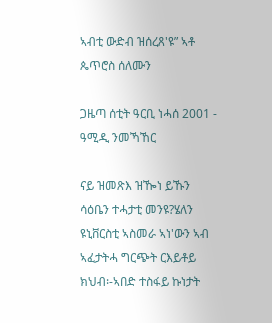ኣብቲ ውድብ ዝሰረጸ'ዩ” ኣቶ ጴጥሮስ ሰለሙን

ጋዜጣ ሰቲት ዓርቢ ነሓሰ 2001 - ዓሚዲ ንመኻኸር

ናይ ዝመጽእ ዝዀነ ይኹን ሳዕቤን ተሓታቲ መንዩ?ሄለን ዩኒቨርስቲ ኣስመራ ኣነ'ውን ኣብ ኣፈታትሓ ግርጭት ርእይቶይ ክህብ፡-ኣበድ ተስፋይ ኩነታት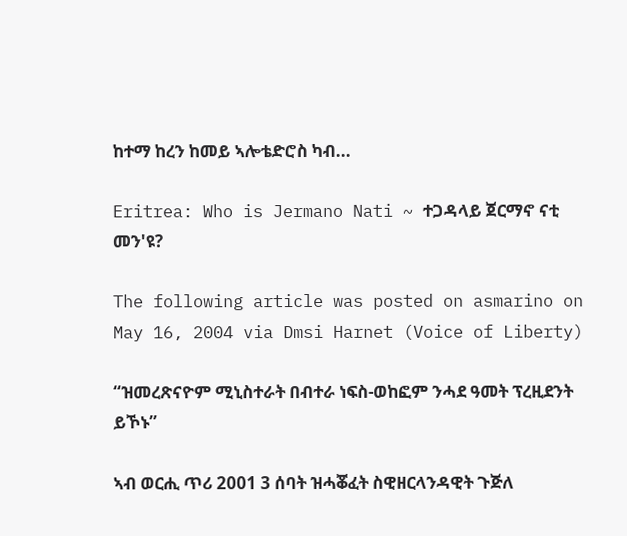ከተማ ከረን ከመይ ኣሎቴድሮስ ካብ...

Eritrea: Who is Jermano Nati ~ ተጋዳላይ ጀርማኖ ናቲ መን'ዩ?

The following article was posted on asmarino on May 16, 2004 via Dmsi Harnet (Voice of Liberty)

“ዝመረጽናዮም ሚኒስተራት በብተራ ነፍስ-ወከፎም ንሓደ ዓመት ፕረዚደንት ይኾኑ”

ኣብ ወርሒ ጥሪ 2001 3 ሰባት ዝሓቖፈት ስዊዘርላንዳዊት ጉጅለ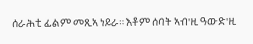ሰራሕቲ ፊልም መጺኣ ነይራ። እቶም ሰባት ኣብ'ዚ ዓውድ'ዚ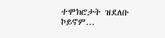ተሞክሮታት ዝደለቡ ኮይኖም...